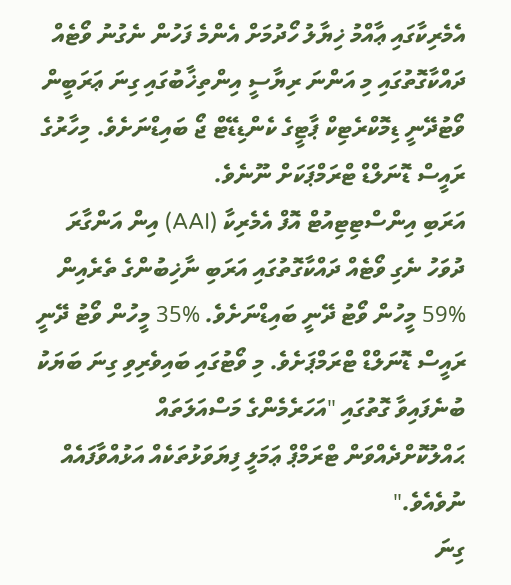އެމެރިކާގައި ޢާއްމު ޚިޔާލު ހޯދުމަށް އެންމެ ފަހުން ނެގުނު ވޯޓެއް ދައްކާގޮތުގައި މި އަންނަ ރިޔާސީ އިންތިޚާބުގައި ގިނަ ޢަރަބީން ވޯޓުދޭނީ ޑިމޮކްރެޓިކް ޕާޓީގެ ކެންޑިޑޭޓް ޖޯ ބައިޑްނަށެވެ. މިހާރުގެ ރައީސް ޑޮނަލްޑް ޓްރަމްޕަކަށް ނޫނެވެ.
އަރަބި އިންސްޓިޓިއުޓް އޮފް އެމެރިކާ (AAI) އިން އަންގާރަ ދުވަހު ނެގި ވޯޓެއް ދައްކާގޮތުގައި އަރަބި ނާޚިބުންގެ ތެރެއިން %59 މީހުން ވޯޓު ދޭނީ ބައިޑްނަށެވެ. %35 މީހުން ވޯޓު ދޭނީ ރައީސް ޑޮނަލްޑް ޓްރަމްޕަށެވެ. މި ވޯޓުގައި ބައިވެރިވި ގިނަ ބަޔަކު ބުނެފައިވާ ގޮތުގައި "އަހަރެމެންގެ މަސްއަލަތައް ޙައްލުކޮށްދެއްވަން ޓްރަމްޕް ޢަމަލީ ފިޔަވަޅުތަކެއް އަޅުއްވާފައެއް ނުވެއެވެ."
ގިނަ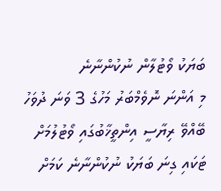ބަޔަކު ވޯޓުލާން ނުކުންނާނެ
މި އަންނަ ނޮވެމްބަރު މަހުގެ 3 ވަނަ ދުވަހު ބޭއްވޭ ރިޔާސީ އިންތީޚާބުގައި ވޯޓުލުމަށް ޓަކައި ގިނަ ބަޔަކު ނުކުންނާނެ ކަމަށް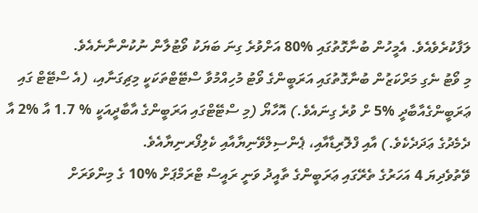ލަފާކުރެވެއެވެ. އެމީހުން ބުނާގޮތުގައި %80 އަށްވުރެ ގިނަ ބަޔަކު ވޯޓުލާން ނުކުންނާނެއެވެ.
މި ވޯޓު ނެގި މަރްކަޒުން ބުނާގޮތުގައި އަރަބީންގެ ވޯޓު މުހިއްމުވާ ސްޓޭޓްތަކަކީ މިޗިގަނާއި، (އެ ސްޓޭޓް ގައި ޢަރަބީންގެއާބާދީ %5 ށް ވުރެ ގިނައެވެ.) އޮހާޔޯ (މި ސްޓޭޓްގައި އަރަބީންގެ އާބާދީއަކީ % 1.7 އާ %2 އާ ދެމެދުގެ ޢަދަދެކެވެ.) އާއި ފްލޮރިޑާއާއި، ޕެންސިލްވޭނިޔާއާއި ކެލިފޯރނިޔާއެވެ.
ވޭތުވެދިޔަ 4 އަހަރުގެ ތެރޭގައި ޢަރަބީންގެ ތާއީދު ވަނީ ރައީސް ޓްރަމްޕަށް %10 ގެ މިންވަރަށް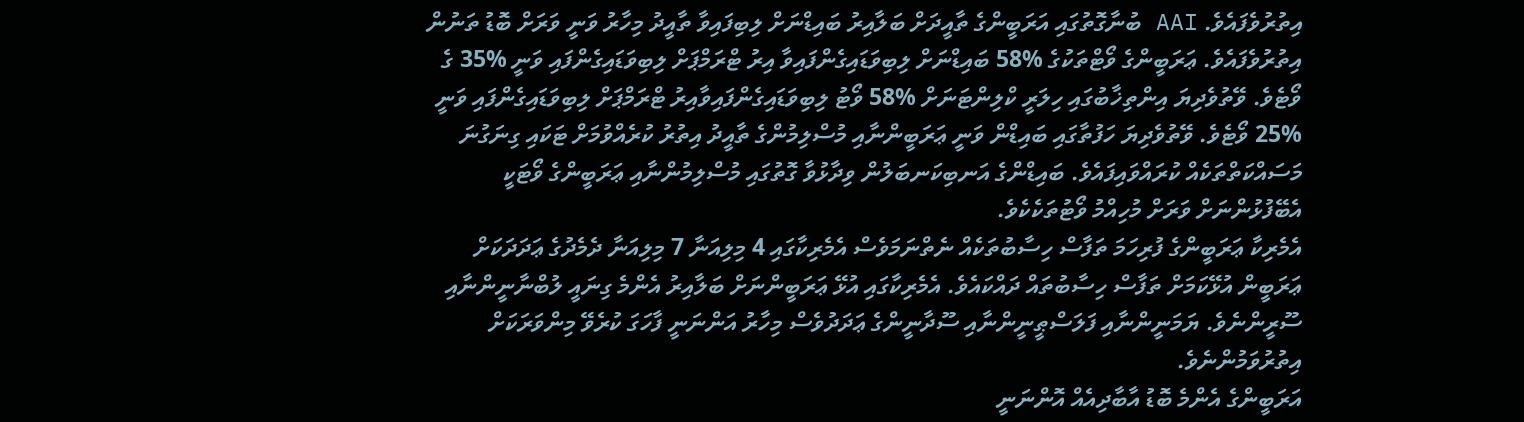އިތުރުވެފައެވެ. AAI ބުނާގޮތުގައި އަރަބީންގެ ތާއީދަށް ބަލާއިރު ބައިޑްނަށް ލިބިފައިވާ ތާއީދު މިހާރު ވަނީ ވަރަށް ބޮޑު ތަނުން އިތުރުވެފައެވެ. ޢަރަބީންގެ ވޯޓްތަކުގެ %58 ބައިޑްނަށް ލިބިވަޑައިގެންފައިވާ އިރު ޓްރަމްޕަށް ލިބިވަޑައިގެންފައި ވަނީ %35 ގެ ވޯޓެވެ. ވޭތުވެދިޔަ އިންތިޚާބުގައި ހިލަރީ ކްލިންޓަނަށް %58 ވޯޓު ލިބިވަޑައިގެންފައިވާއިރު ޓްރަމްޕަށް ލިބިވަޑައިގެންފައި ވަނީ %25 ވޯޓެވެ. ވޭތުވެދިޔަ ހަފުތާގައި ބައިޑްން ވަނީ ޢަރަބީންނާއި މުސްލިމުންގެ ތާއީދު އިތުރު ކުރެއްވުމަށް ޓަކައި ގިނަގުނަ މަސައްކަތްތަކެއް ކުރައްވައިފައެވެ. ބައިޑްންގެ އަނބިކަނބަލުން ވިދާޅުވާ ގޮތުގައި މުސްލިމުންނާއި ޢަރަބީންގެ ވޯޓަކީ އެބޭފުޅުންނަށް ވަރަށް މުހިއްމު ވޯޓުތަކެކެވެ.
އެމެރިކާ ޢަރަބީންގެ ފުރިހަމަ ތަފާސް ހިސާބުތަކެއް ނެތްނަމަވެސް އެމެރިކާގައި 4 މިލިއަނާ 7 މިލިއަނާ ދެމެދުގެ ޢަދަދަކަށް ޢަރަބީން އުޅޭކަމަށް ތަފާސް ހިސާބުތައް ދައްކައެވެ. އެމެރިކާގައި އުޅޭ ޢަރަބީންނަށް ބަލާއިރު އެންމެ ގިނައީ ލުބްނާނީންނާއި ސޫރީންނެވެ. ޔަމަނީންނާއި ފަލަސްޠީނީންނާއި ސޫދާނީންގެ ޢަދަދުވެސް މިހާރު އަންނަނީ ފާހަގަ ކުރެވޭ މިންވަރަކަށް އިތުރުވަމުންނެވެ.
އަރަބީންގެ އެންމެ ބޮޑު އާބާދިއެއް އޮންނަނީ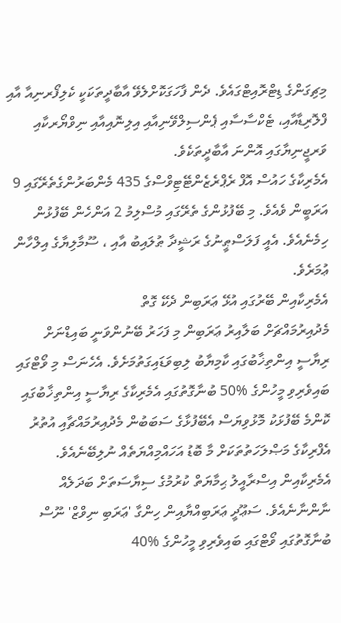މިޗިގަންގެ ޑިޓްރޮއިޓްގައެވެ. ދެން ފާހަގަކޮށްލެވޭ އާބާދީތަކަކީ ކެލިފޯރނިއާ އާއި ފްލޮރިޑާއާއި، ޓެކްސާސާއި ޕެންސިލްވޭނިއާއި އިލިނޮއިއާއި ނިވްޔޯރކާއި ވަރޖީނިޔާގައި އޮންނަ އާބާދީތަކެވެ.
އެމެރިކާގެ ހައުސް އޮފް ރެޕްރެޒެންޓޭޓިވްސްގެ 435 މެންބަރުންގެތެރޭގައި 9 އަރަބީން ވެއެވެ. މި ބޭފުޅުންގެ ތެރޭގައި މުސްލިމު 2 އަންހެން ބޭފުޅުން ހިމެނެއެވެ. އެއީ ފަލަސްޠީނުގެ ރަޝީދާ ޠުލައިބު އާއި ، ސޫމާލިޔާގެ އިލްހާން ޢުމަރެވެ.
އެމެރިކާއިން ބޭރުގައި އުޅޭ ޢަރަބިން ދެކޭ ގޮތް
މެދުއިރުމައްޗަށް ބަލާއިރު ޢަރަބިން މި ފަހަރު ބޭނުންވަނީ ބައިޑްނަށް ރިޔާސީ އިންތިޚާބުގައި ކާމިޔާބު ލިބިވަޑައިގަތުމަށެވެ. އެހެނަސް މި ވޯޓްގައި ބައިވެރިވި މީހުންގެ %50 ބުނާގޮތުގައި އެމެރިކާގެ ރިޔާސީ އިންތިޚާބުގައި ކޮންމެ ބޭފުޅަކު މޮޅުވިޔަސް އެބޭފުޅާގެ ސަބަބުން މެދުއިރުމައްޗާއި އުތުރު އެފްރިކާގެ މަޞްލަހަތުތަކަށް މާ ބޮޑު އަހައްމިއްޔަތެއް ނުލިބޭނެއެވެ. އެމެރިކާއިން އިސްރާއީލު ޙިމާޔަތް ކުރުމުގެ ސިޔާސަތަށް ބަދަލެއް ނާންނާނެއެވެ. ސަޢޫދީ ޢަރަބިއްޔާއިން ހިންގާ 'ޢަރަބި ނިވްޒް' ނޫސް ބުނާގޮތުގައި ވޯޓްގައި ބައިވެރިވި މީހުންގެ %40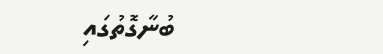ބުނާގޮތުގައި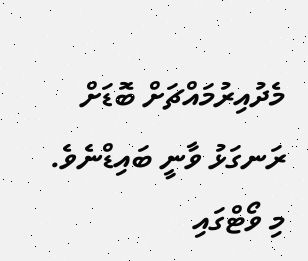މެދުއިރުމައްޗަށް ބޮޑަށް ރަނގަޅު ވާނީ ބައިޑްނެވެ. މި ވޯޓްގައި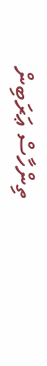ތިންހާސް ޢަރަބިން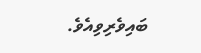ބައިވެރިވިއެވެ.